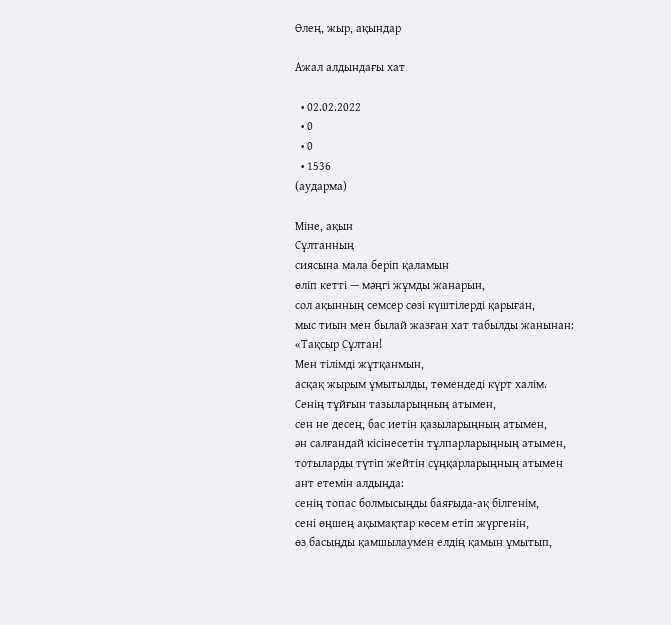Өлең, жыр, ақындар

Ажал алдындағы хат

  • 02.02.2022
  • 0
  • 0
  • 1536
(аударма)

Міне, ақын
Сұлтанның
сиясына мала беріп қаламын
өліп кетті — мәңгі жұмды жанарын,
сол ақынның семсер сөзі күштілерді қарыған,
мыс тиын мен былай жазған хат табылды жанынан:
«Тақсыр Сұлтан!
Мен тілімді жұтқанмын,
асқақ жырым ұмытылды, төмендеді күрт халім.
Сенің тұйғын тазыларыңның атымен,
сен не десең, бас иетін қазыларыңның атымен,
ән салғандай кісінесетін тұлпарларыңның атымен,
тотыларды түтіп жейтін сұңқарларыңның атымен
ант етемін алдыңда:
сенің топас болмысыңды баяғыда-ақ білгенім,
сені өңшең ақымақтар көсем етіп жүргенін,
өз басыңды қамшылаумен елдің қамын ұмытып,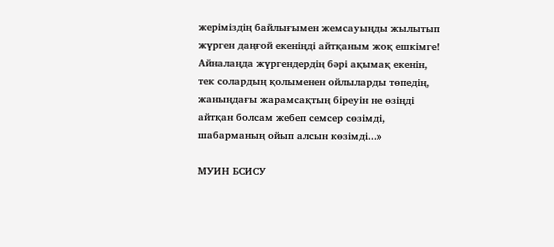жеріміздің байлығымен жемсауыңды жылытып
жүрген даңғой екеніңді айтқаным жоқ ешкімге!
Айналаңда жүргендердің бәрі ақымақ екенін,
тек солардың қолыменен ойлыларды төпедің,
жаныңдағы жарамсақтың біреуін не өзіңді
айтқан болсам жебеп семсер сөзімді,
шабарманың ойып алсын көзімді...»

МУИН БСИСУ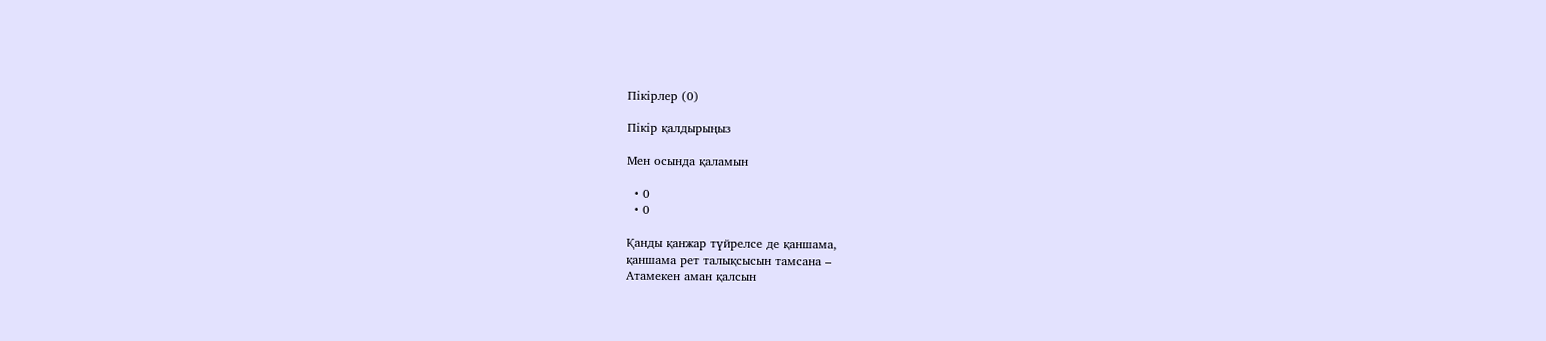Пікірлер (0)

Пікір қалдырыңыз

Мен осында қаламын

  • 0
  • 0

Қанды қанжар түйрелсе де қаншама,
қаншама рет талықсысын тамсана –
Атамекен аман қалсын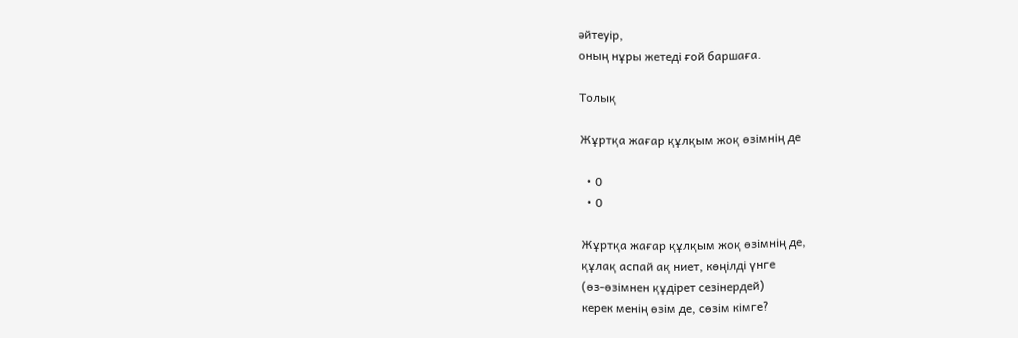әйтеуір,
оның нұры жетеді ғой баршаға.

Толық

Жұртқа жағар құлқым жоқ өзімнің де

  • 0
  • 0

Жұртқа жағар құлқым жоқ өзімнің де,
құлақ аспай ақ ниет, көңілді үнге
(өз-өзімнен құдірет сезінердей)
керек менің өзім де, сөзім кімге?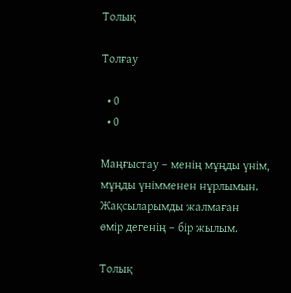Толық

Толғау

  • 0
  • 0

Маңғыстау – менің мұңды үнім,
мұңды үнімменен нұрлымын.
Жақсыларымды жалмаған
өмір дегенің – бір жылым.

Толық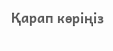Қарап көріңіз